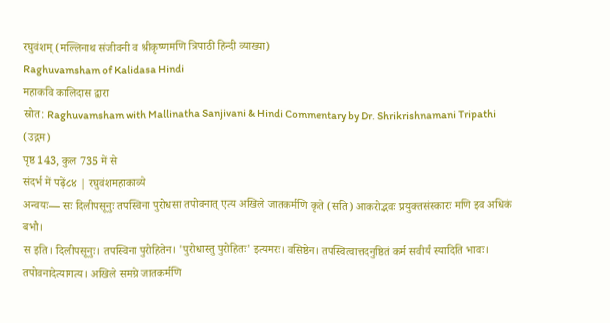रघुवंशम् (मल्लिनाथ संजीवनी व श्रीकृष्णमणि त्रिपाठी हिन्दी व्याख्या)
Raghuvamsham of Kalidasa Hindi
महाकवि कालिदास द्वारा
स्रोत: Raghuvamsham with Mallinatha Sanjivani & Hindi Commentary by Dr. Shrikrishnamani Tripathi (उद्गम)
पृष्ठ 143, कुल 735 में से
संदर्भ में पढ़ें८४ | रघुवंशमहाकाव्ये
अन्वयः— सः दिलीपसूनुः तपस्विना पुरोधसा तपोवनात् एत्य अखिले जातकर्मणि कृते (सति) आकरोद्भवः प्रयुक्तसंस्कारः मणि इव अधिकं बभौ।
स इति। दिलीपसूनुः। तपस्विना पुरोहितेन। 'पुरोधास्तु पुरोहितः' इत्यमरः। वसिष्ठेन। तपस्वित्वात्तदनुष्ठितं कर्म सवीर्यं स्यादिति भावः। तपोवनादेत्यागत्य। अखिले समग्रे जातकर्मणि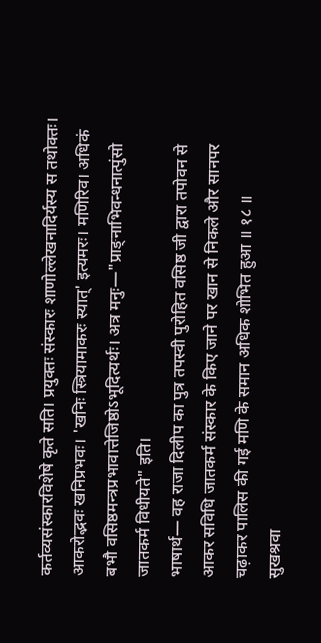कर्तव्यसंस्कारविशेषे कृते सति। प्रयुक्तः संस्कारः शाणोल्लेखनादिर्यस्य स तथोक्तः। आकरोद्भवः खनिप्रभवः। 'खनिः स्त्रियामाकरः स्यात्' इत्यमरः। मणिरिव। अधिकं बभौ वसिष्ठमन्त्रप्रभावात्तेजिष्ठोऽभूदित्यर्थः। अत्र मनुः—"प्राङ्नाभिवन्धनात्पुंसो जातकर्म विधीयते" इति।
भाषार्थ— वह राजा दिलीप का पुत्र तपस्वी पुरोहित वसिष्ठ जी द्वारा तपोवन से आकर सविधि जातकर्म संस्कार के किए जाने पर खान से निकले और सानपर चढ़ाकर पालिस की गई मणि के समान अधिक शोभित हुआ ॥ १८ ॥
सुखश्रवा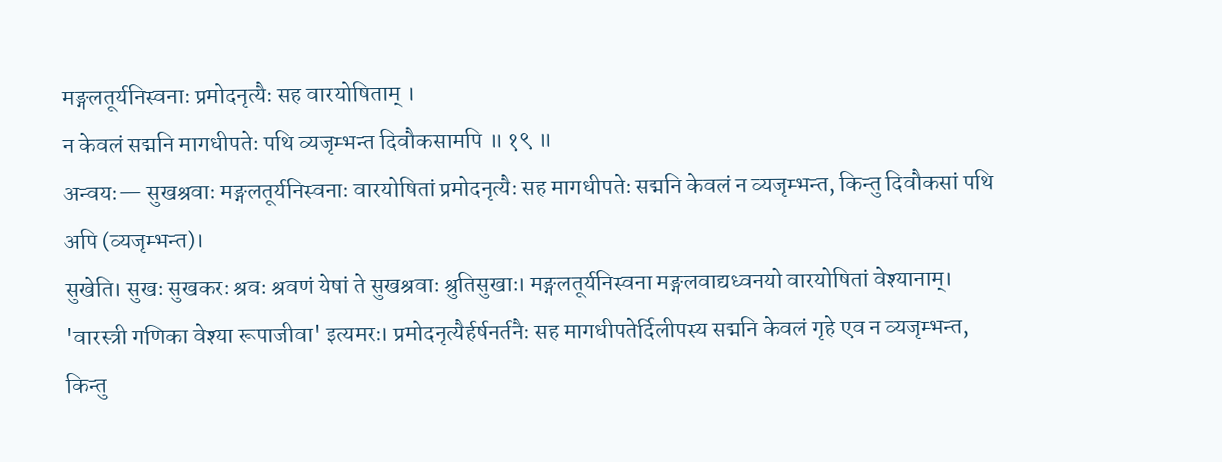मङ्गलतूर्यनिस्वनाः प्रमोदनृत्यैः सह वारयोषिताम् ।
न केवलं सद्मनि मागधीपतेः पथि व्यजृम्भन्त दिवौकसामपि ॥ १९ ॥
अन्वयः— सुखश्रवाः मङ्गलतूर्यनिस्वनाः वारयोषितां प्रमोदनृत्यैः सह मागधीपतेः सद्मनि केवलं न व्यजृम्भन्त, किन्तु दिवौकसां पथि अपि (व्यजृम्भन्त)।
सुखेति। सुखः सुखकरः श्रवः श्रवणं येषां ते सुखश्रवाः श्रुतिसुखाः। मङ्गलतूर्यनिस्वना मङ्गलवाद्यध्वनयो वारयोषितां वेश्यानाम्। 'वारस्त्री गणिका वेश्या रूपाजीवा' इत्यमरः। प्रमोदनृत्यैर्हर्षनर्तनैः सह मागधीपतेर्दिलीपस्य सद्मनि केवलं गृहे एव न व्यजृम्भन्त, किन्तु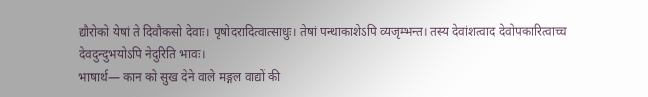द्यौरोको येषां ते दिवौकसो देवाः। पृषोदरादित्वात्साधुः। तेषां पन्थाकाशेऽपि व्यजृम्भन्त। तस्य देवांशत्वाद देवोपकारित्वाच्च देवदुन्दुभयोऽपि नेदुरिति भावः।
भाषार्थ— कान को सुख देने वाले मङ्गल वाद्यों की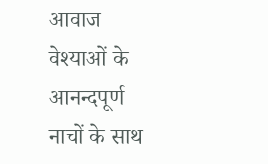आवाज वेश्याओं के आनन्दपूर्ण नाचों के साथ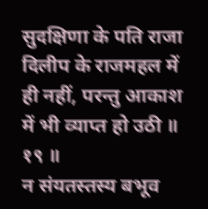सुदक्षिणा के पति राजा दिलीप के राजमहल में ही नहीं, परन्तु आकाश में भी व्याप्त हो उठी ॥ १९ ॥
न संयतस्तस्य बभूव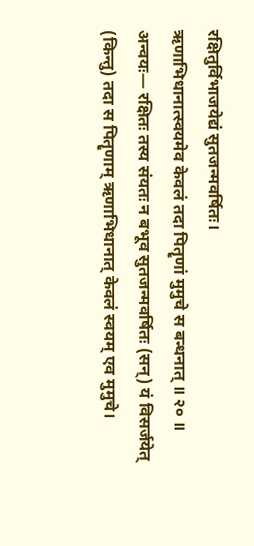रक्षितुर्विभाजयेद्यं सुतजन्मवर्षितः।
ऋणाभिधानात्स्वयमेव केवलं तदा पितॄणां मुमुचे स बन्धनात् ॥ २० ॥
अन्वयः— रक्षितः तस्य संयतः न बभूव सुतजन्मवर्षितः (सन्) यं विसर्जयेत् (किन्तु) तदा स पितॄणाम् ऋणाभिधानात् केवलं स्वयम् एव मुमुचे।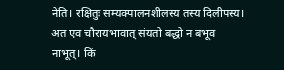नेति। रक्षितुः सम्यक्पालनशीलस्य तस्य दिलीपस्य। अत एव चौरायभावात् संयतो बद्धो न बभूव नाभूत्। किं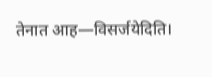तेनात आह—विसर्जयेदिति।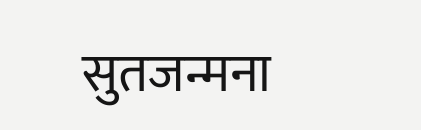सुतजन्मना